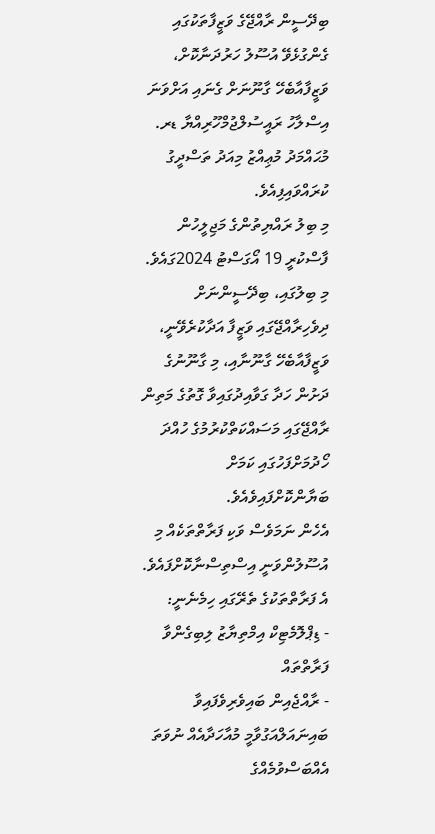ބިދޭސީން ރާއްޖޭގެ ވަޒީފާތަކުގައި ގެންގުޅެވޭ އުސޫލު ހަރުދަނާކޮށް، ވަޒީފާއާބެހޭ ގާނޫނަށް ގެނައި އަށްވަނަ އިސްލާހު ރައީސުލްޖުމްހޫރިއްޔާ ޑރ. މުޙައްމަދު މުޢިއްޒު މިއަދު ތަސްދީގު ކުރައްވައިފިއެވެ.
މި ބިލު ރައްޔިތުންގެ މަޖިލީހުން ފާސްކުރީ 19 އޯގަސްޓު 2024ގައެވެ.
މި ބިލުގައި، ބިދޭސީންނަށް ދިވެހިރާއްޖޭގައި ވަޒީފާ އަދާކުރެވޭނީ، ވަޒީފާއާބެހޭ ގާނޫނާއި، މި ގާނޫނުގެ ދަށުން ހަދާ ގަވާއިދުގައިވާ ގޮތުގެ މަތިން ރާއްޖޭގައި މަސައްކަތްކުރުމުގެ ހުއްދަ ހޯދުމަށްފަހުގައި ކަމަށް ބަޔާންކޮށްފައިވެއެވެ.
އެހެން ނަމަވެސް ވަކި ފަރާތްތަކެއް މި އުސޫލުންވަނީ އިސްތިސްނާކޮށްފައެވެ. އެ ފަރާތްތަކުގެ ތެރޭގައި ހިމެނެނީ:
- ޑިޕްލޮމެޓިކް އިމްތިޔާޒު ލިބިގެންވާ ފަރާތްތައް
- ރާއްޖެއިން ބައިވެރިވެފައިވާ ބައިނައަލްއަގުވާމީ މުއާހަދާއެއް ނުވަތަ އެއްބަސްވުމެއްގެ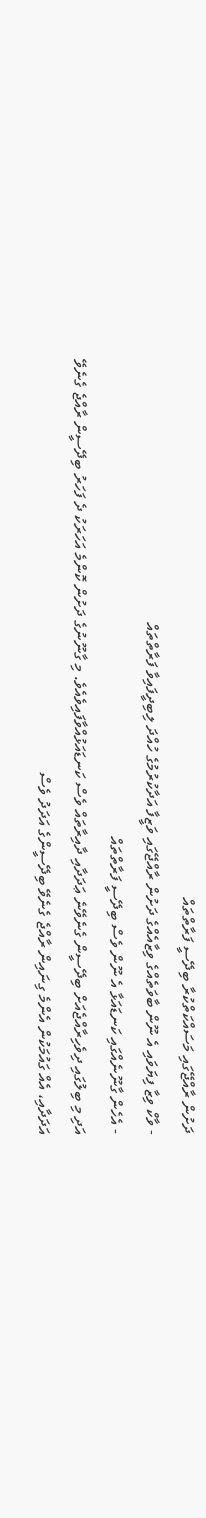ދަށުން ރާއްޖޭގައި މަސައްކަތްކުރާ ބިދޭސީ ފަރާތްތައް
- ވާކް ވިޒާ ފިޔަވައި އެ ނޫން ބާވަތެއްގެ ވިޒާއެއްގެ ދަށުން ރާއްޖޭގައި ވަޒީފާ އަދާކުރުމުގެ ހުއްދަ ލިބިދީފައިވާ ފަރާތްތައް
- އެހެން ގާނޫނެއްގައި ކަނޑައަޅާ އެ ނޫން ވެސް ބިދޭސީ ފަރާތްތައް
އަދި މި ބިލުގައި ދިވެހިރާއްޖެއަށް ބިދޭސީން ގެނެވޭނެ ޢަދަދާއި ދާއިރާތައް ވެސް ކަނޑައަޅުއްވާފައިވެއެވެ. މި ގާނޫނުގެ ދަށުން ކޮންމެ އަހަރަކު ދެ ފަހަރު ބިދޭސީން ރާއްޖެ ގެނެވޭ އަދަދާއި، އެއް ގައުމަކުން އެންމެ ގިނައިން ރާއްޖެ ގެނެވޭ ބިދޭސީންގެ އަދަދު ވެސް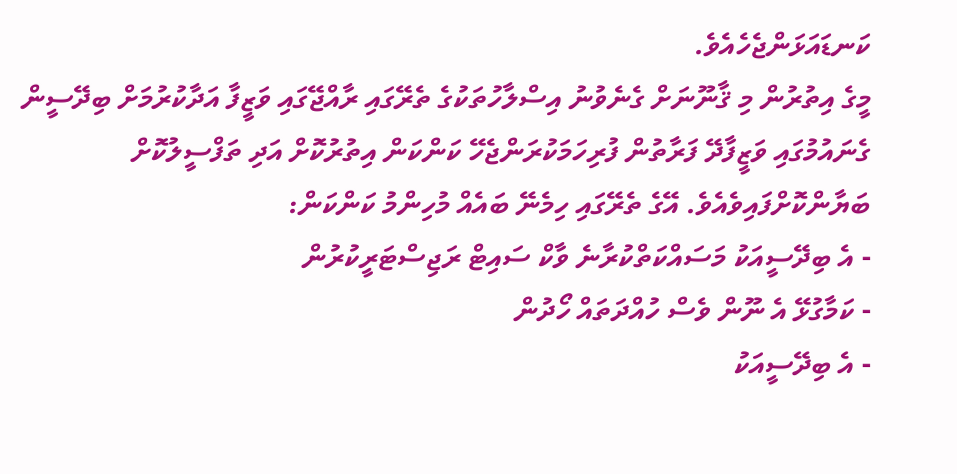ކަނޑައަޅަންޖެހެއެވެ.
މީގެ އިތުރުން މި ޤާނޫނަށް ގެނެވުނު އިސްލާހުތަކުގެ ތެރޭގައި ރާއްޖޭގައި ވަޒީފާ އަދާކުރުމަށް ބިދޭސީން ގެނައުމުގައި ވަޒީފާދޭ ފަރާތުން ފުރިހަމަކުރަންޖެހޭ ކަންކަން އިތުރުކޮށް އަދި ތަފްސީލުކޮށް ބަޔާންކޮށްފައިވެއެވެ. އޭގެ ތެރޭގައި ހިމެނޭ ބައެއް މުހިންމު ކަންކަން:
- އެ ބިދޭސީއަކު މަސައްކަތްކުރާނެ ވާކް ސައިޓް ރަޖިސްޓަރީކުރުން
- ކަމާގުޅޭ އެ ނޫން ވެސް ހުއްދަތައް ހޯދުން
- އެ ބިދޭސީއަކު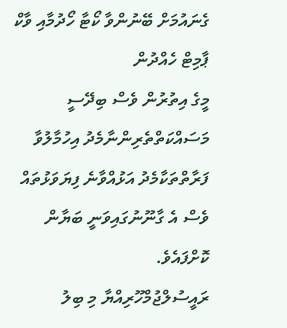ގެނައުމަށް ބޭނުންވާ ކޯޓާ ހޯދުމާއި ވާކް ޕާމިޓް ހެއްދުން
މީގެ އިތުރުން ވެސް ބިދޭސީ މަސައްކަތްތެރިންނާމެދު އިހުމާލުވާ ފަރާތްތަކާމެދު އަޅުއްވާނެ ފިޔަވަޅުތައް ވެސް އެ ގާނޫނުގައިވަނީ ބަޔާން ކޮށްފައެވެ.
ރައީސުލްޖުމްހޫރިއްޔާ މި ބިލު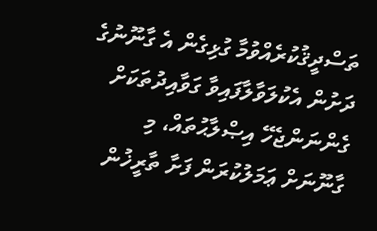ތަސްދީޤުކުރެއްވުމާ ގުޅިގެން އެ ގާނޫނުގެ ދަށުން އެކުލަވާލާފައިވާ ގަވާއިދުތަކަށް ގެންނަންޖެހޭ އިޞްލާޙުތައް، މި ގާނޫނަށް ޢަމަލުކުރަން ފަށާ ތާރީޚުން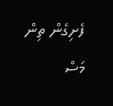ފެށިގެން ތިން މަސް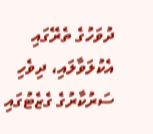ދުވަހުގެ ތެރޭގައި އެކުލަވާލައި، ދިވެހި ސަރުކާރުގެ ގެޒެޓުގައި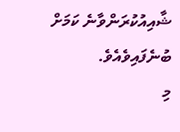ޝާއިއުކުރަންވާނެ ކަމަށް ބުނެފައިވެއެވެ.
މި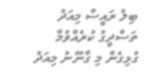ބިލު ރައީސް މިއަދު ތަސްދީގު ކުރެއްވުމާ ގުޅިގެން މި ގާނޫނު މިއަދު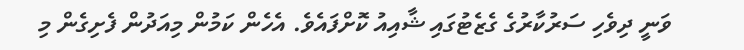ވަނީ ދިވެހި ސަރުކާރުގެ ގެޒެޓުގައި ޝާއިއު ކޮށްފައެވެ. އެހެން ކަމުން މިއަދުން ފެށިގެން މި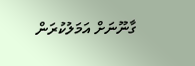ގާނޫނަށް އަމަލުކުރަން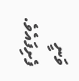ވަނީ ފެށިފައެވެ.